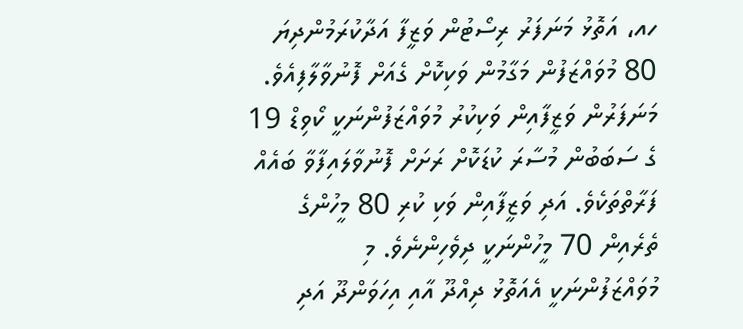ހއ، އަތޮޅު މަނަފަރު ރިސޯޓުން ވަޒީފާ އަދާކުރަމުންދިޔަ 80 މުވައްޒަފުން މަގާމުން ވަކިކޮށް ގެއަށް ފޮނުވާލާފިއެވެ.
މަނަފަރުން ވަޒީފާއިން ވަކިކުރު މުވައްޒަފުންނަކީ ކޯވިޑް 19 ގެ ސަބަބުން މުސާރަ ކުޑަކޮށް ރަށަށް ފޮނުވާލައިފާވާ ބައެއް ފަރާތްތަކެވެ. އަދި ވަޒީފާއިން ވަކި ކުރި 80 މީހުންގެ ތެރެއިން 70 މީހުންނަކީ ދިވެހިންނެވެ. މި މުވައްޒަފުންނަކީ އެއަތޮޅު ދިއްދޫ އާއި އިހަވަންދޫ އަދި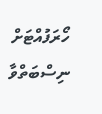ހޯރަފުއްޓަށް ނިސްބަތްވާ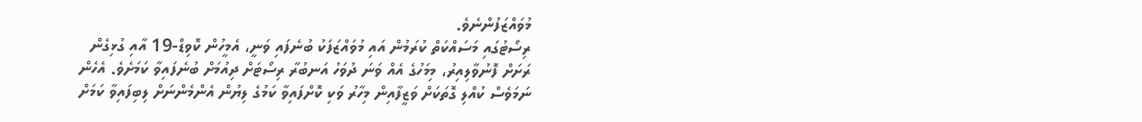މުވައްޒަފުންނެވެ.
ރިސޯޓުގައި މަސައްކަތް ކުރަމުން އައި މުވައްޒަފަކު ބުނެފައި ވަނީ، އެމީހުން ކޮވިޑް-19 އާއި ގުޅިގެން ރަށަށް ފޮނުވާލިއިރު، މިމަހުގެ އެއް ވަނަ ދުވަހު އަނބުރާ ރިސޯޓަށް ދިއުމަށް ބުނެފައިވާ ކަމަށެވެ. އެހެން ނަމަވެސް ކުއްލި ގޮތަކަށް ވަޒީފާއިން މިހާރު ވަކި ކޮށްފައިވާ ކަމުގެ ލިޔުން އެންމެންނަށް ލިބިފައިވާ ކަމަށް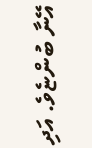އޭނާ ބުންޏެވެ. އަދި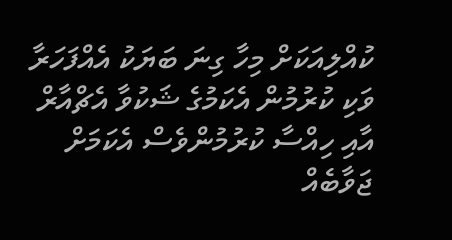ކުއްލިއަކަށް މިހާ ގިނަ ބަޔަކު އެއްފަހަރާ ވަކި ކުރުމުން އެކަމުގެ ޝަކުވާ އެޗްއާރް އާއި ހިއްސާ ކުރުމުންވެސް އެކަމަށް ޖަވާބެއް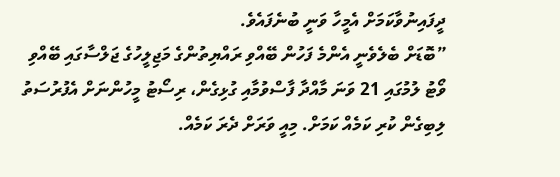ދީފައިނުވާކަމަށް އެމީހާ ވަނީ ބުނެފައެވެ.
”ބޮޑަށް ބެލެވެނީ އެންމެ ފަހުން ބޭއްވި ރައްޔިތުންގެ މަޖިލީހުގެ ޖަލްސާގައި ބޭއްވި ވޯޓު ލުމުގައި 21 ވަނަ މާއްދާ ފާސްވުމާއި ގުޅިގެން، ރިސޯޓު މީހުންނަށް އެފުރުސަތު ލިބިގެން ކުރި ކަމެއް ކަމަށް. މިއީ ވަރަށް ދެރަ ކަމެއް.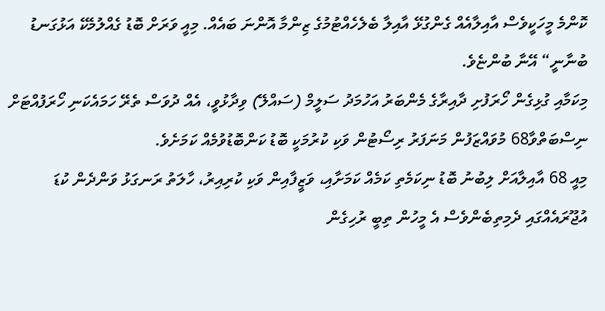ކޮންމެ މީހަކީވެސް އާއިލާއެއް ގެންގުޅޭ އާއިލާ ބެލެހެއްޓުމުގެ ޒިންމާ އޮންނަ ބައެއް. މިއީ ވަރަށް ބޮޑު ގެއްލުމެކޭ އަޅުގަނޑު ބުނާނީ“ އޭނާ ބުންޏެވެ.
މިކަމާއި ގުޅިގެން ހޯރަފުށި ދާއިރާގެ މެންބަރު އަހުމަދު ސަލީމް (ސައްލޭ) ވިދާޅުވީ، އެއް ދުވަސް ތެރޭ ހަމައެކަނި ހޯރަފުއްޓަށް ނިސްބަތްވާ68 މުވައްޒަފުން މަނަފަރު ރިސޯޓުން ވަކި ކުރުމަކީ ބޮޑު ކަންބޮޑުވުމެއް ކަމަށެވެ.
މިއީ 68 އާއިލާއަށް ލިބުނު ބޮޑު ނިކަމެތި ކަމެއް ކަމަށާއި، ވަޒީފާއިން ވަކި ކުރިއިރު، ހާލަތު ރަނގަޅު ވަންދެން ކުޑަ އުޖޫރައެއްގައި ދެމިތިބެންވެސް އެ މީހުން ތިބީ ރުހިގެން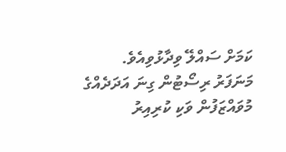ކަމަށް ސައްލޭ ވިދާޅުވިއެވެ.
މަނަފަރު ރިސޯޓުން ގިނަ އަދަދެއްގެ މުވައްޒަފުން ވަކި ކުރިއިރު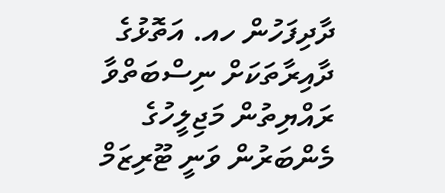ދާދިފަހުން ހއ. އަތޮޅުގެ ދާއިރާތަކަށް ނިސްބަތްވާ ރައްޔިތުން މަޖިލީހުގެ މެންބަރުން ވަނީ ޓޫރިޒަމް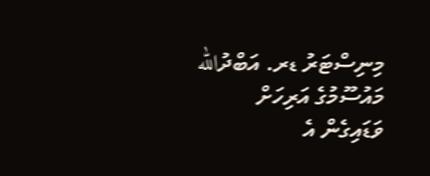މިނިސްޓަރު ޑރ. އަބްދުالله މައުސޫމުގެ އަރިހަށް ވަޑައިގެން އެ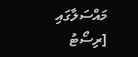މައްސަލާގައި [ރިސޯޓު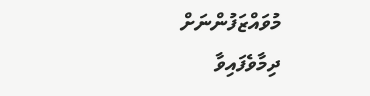މުވައްޒަފުންނަށް ދިމާވެފައިވާ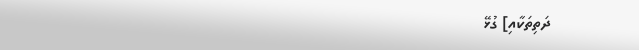ދަތިތަކާއި] ގުޅޭ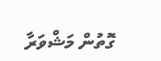ގޮތުން މަޝްވަރާ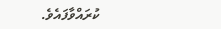ކުރައްވާފައެވެ.